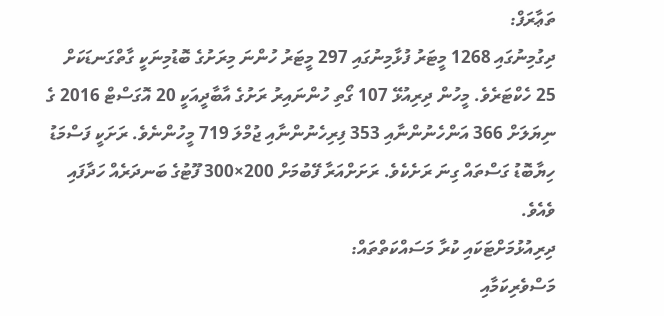ތަޢާރަފް:
ދިގުމިނުގައި 1268 މީޓަރު ފުޅާމިނުގައި 297 މީޓަރު ހުންނަ މިރަށުގެ ބޮޑުމިނަކީ ގާތްގަނޑަކަށް 25 ހެކްޓަރެވެ. މީހުން ދިރިއުޅޭ 107 ގޯތި ހުންނައިރު ރަށުގެ އާބާދީއަކީ 20 އޮގަސްޓް 2016 ގެ ނިޔަލަށް 366 އަންހެނުންނާއި 353 ފިރިހެނުންނާއި ޖުމްލަ 719 މީހުންނެވެ. ރަށަކީ ފަސްމަޑު ހިޔާބޮޑު ގަސްތައް ގިނަ ރަށެކެވެ. ރަށަށްއަރާ ފޭބުމަށް 200×300 ފޫޓުގެ ބަނދަރެއް ހަދާފައި ވެއެވެ.
ދިރިއުޅުމަށްޓަކައި ކުރާ މަސައްކަތްތައް:
މަސްވެރިކަމާއި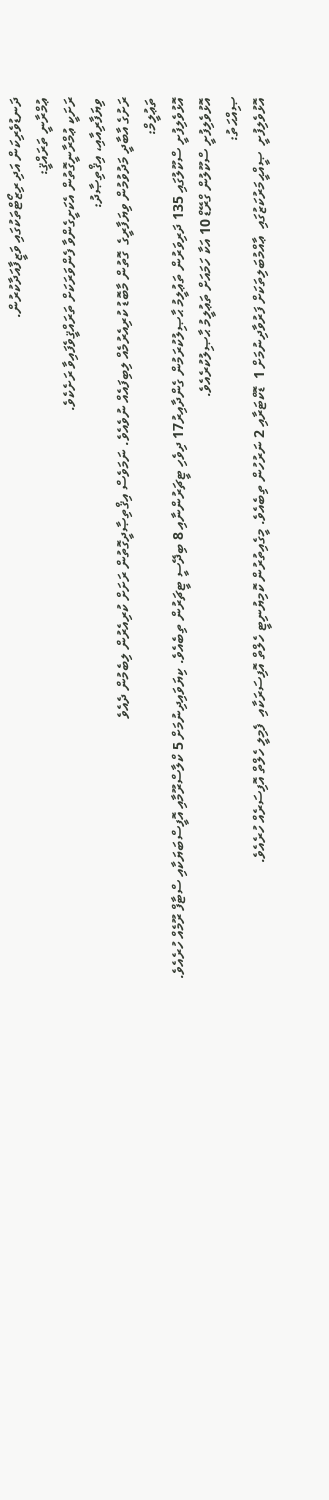ދަނޑުވެރިކަން އަދި ރިޒޯޓްތަކުގައި ވަޒީފާއަދާކުރުން.
ޢުމްރާނީ ތަރައްޤީ:
ރަށަކީ ޢުމްރާނީގޮތުން އެކަށީގެންވާ ފެންވަރަކަށް ތަރައްޤީވެފައިވާ ރަށެކެވެ.
ވިޔަފާރިއާއި، އިޤްތިޞާދު:
ރަށުގެ އާބާދީ މަދުވުމުން ވިޔަފާރީގެ  ގޮތުން މާބޮޑު ކުރިއެރުމެއް ލިބިފައެއް ނުވެއެވެ. ނަމަވެސް އިޤްތިޞާދީގޮތުން ރަށަށް ކުރިއެރުން ލިބެމުން ދެއެވެ
ތަޢުލީމް:
އޮޅުވެލިފުށީ ސްކޫލުގައި 135 ދަރިވަރުން ތަޢުލީމު ޙާޞިލުކުރަމުން ގެންދާއިރު17 ދިވެހި ޓީޗަރުންނާއި 8 ބިދޭސީ ޓީޗަރުން ތިބެއެވެ. ކިޔަވައިދިނުމަށް 5 ކްލާސްރޫމާއި އޮފީސްބަޔަކާއި ސްޓާފް ރޫމެއް ހުރެއެވެ. އޮޅުވެލިފުށީ ސްކޫލުން ގްރޭޑް 10 އަކާ ހަމައަށް ތަޢުލީމު ޙާޞިލުކުރެއެވެ.
ޞިއްޙަތު:
އޮޅުވެލިފުށީ  ޞީއްޙީމަރުކަޒުގައި  ޢާއްމުބަލިތަކަށް ފަރުވާދިނުމަށް 1  ޑޮކްޓަރާއި 2 ނަރުހުން ތިބެއެވެ. މީގެއިތުރުން ކޮމިޔުނިޓީ ހެލްތް އޮފިސަރަކާއި  ފެމިލީ ހެލްތް އޮފިސަރެއް ހުރެއެވެ.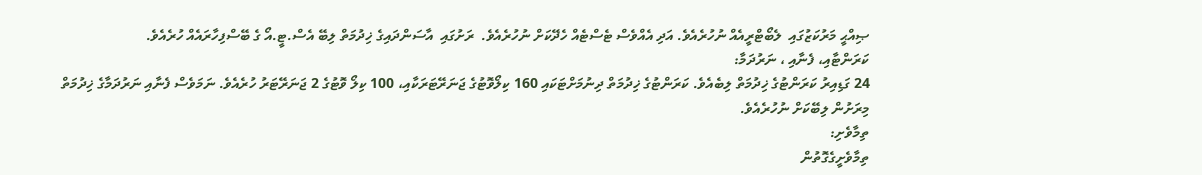ޞިއްޙީ މަރުކަޒުގައި  ލެބޯޓްރީއެއް ނުހުރެއެވެ. އަދި އެއްވެސް ޓެސްޓެއް ހެދޭކަށް ނުހުރެއެވެ.  ރަށުގައި  އާސަންދައިގެ ޚިދުމަތް ލިބޭ އެސް.ޓީ.އޯ ގެ ބޭސްފިހާރައެއް ހުރެއެވެ.
ކަރަންޓާއި، ފެނާއި ، ނަރުދަމާ:
24 ގަޑިއިރު ކަރަންޓުގެ ޚިދުމަތް ލިބެއެވެ. ކަރަންޓުގެ ޚިދުމަތް ދިނުމަށްޓަކައި 160 ކިލޯވޮޓުގެ ޖަނަރޭޓަރަކާއި، 100 ކިލޯ ވޮޓުގެ 2 ޖަނަރޭޓަރު ހުރެއެވެ. ނަމަވެސް ފެނާއި ނަރުދަމާގެ ޚިދުމަތް މިރަށުން ލިބޭކަށް ނުހުރެއެވެ.
ތިމާވެށި:
ތިމާވެށީގެގޮތުން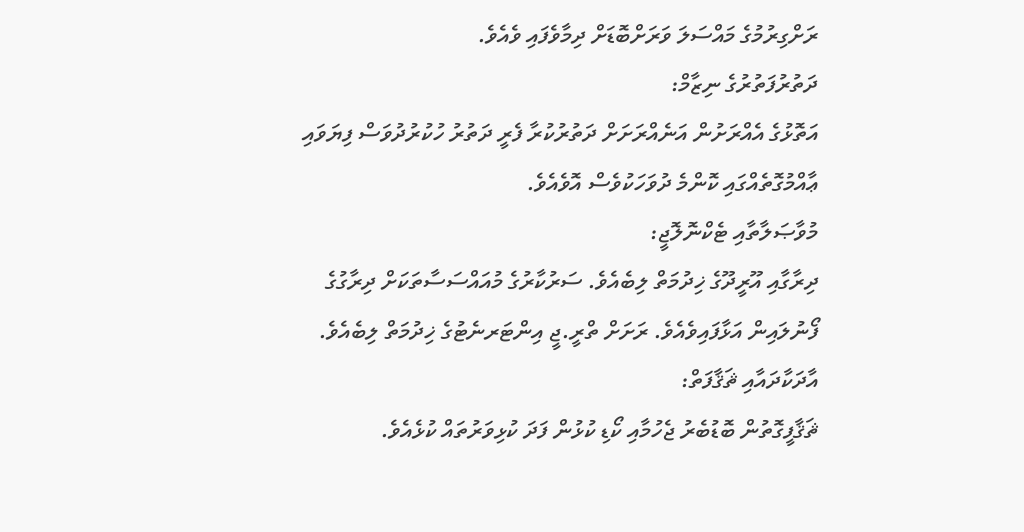ރަށްގިރުމުގެ މައްސަލަ ވަރަށްބޮޑަށް ދިމާވެފައި ވެއެވެ.
ދަތުރުފަތުރުގެ ނިޒާމް:
އަތޮޅުގެ އެއްރަށުން އަނެއްރަށަށް ދަތުރުކުރާ ފެރީ ދަތުރު ހުކުރުދުވަސް ފިޔަވައި ޢާއްމުގޮތެއްގައި ކޮންމެ ދުވަހަކުވެސް އޮވެއެވެ.
މުވާޞަލާތާއި ޓެކްނޮލޮޖީ:
ދިރާގާއި އޫރީދޫގެ ޚިދުމަތް ލިބެއެވެ. ސަރުކާރުގެ މުއައްސަސާތަކަށް ދިރާގުގެ ފޯނުލައިން އަޅާފައިވެއެވެ. ރަށަށް ތްރީ.ޖީ އިންޓަރނެޓުގެ ޚިދުމަތް ލިބެއެވެ.
އާދަކާދައާއި ޘަޤާފަތް:
ޘަޤާފީގޮތުން ބޮޑުބެރު ޖެހުމާއި ކޯޑި ކުޅުން ފަދަ ކުޅިވަރުތައް ކުޅެއެވެ.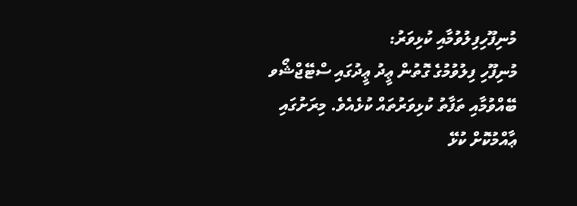މުނިފޫހިފިލުވުމާއި ކުޅިވަރު:
މުނިފޫހި ފިލުވުމުގެ ގޮތުން ޢީދު ޢީދުގައި ސްޓޭޖްޝޯވ ބޭއްވުމާއި ތަފާތު ކުޅިވަރުތައް ކުޅެއެވެ. މިރަށުގައި ޢާއްމުކޮށް ކުޅޭ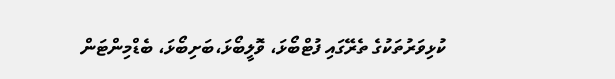ކުޅިވަރުތަކުގެ ތެރޭގައި ފުޓްބޯޅަ، ވޮލީބޯޅަ،ބަށިބޯޅަ، ބެޑްމިންޓަން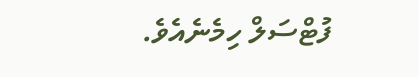ފުޓްސަލް ހިމެނެއެވެ.